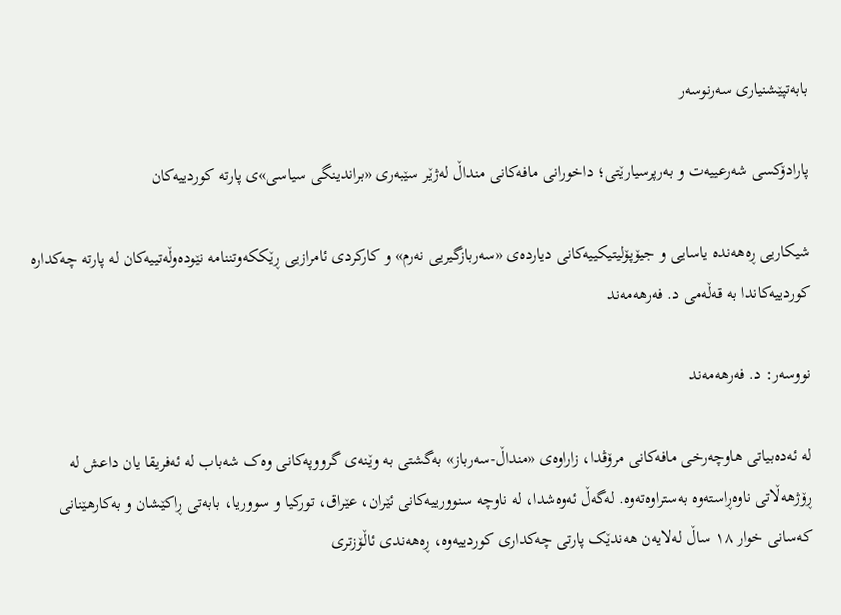بابەتپێشنیاری سەرنوسەر

پارادۆکسی شەرعییەت و بەرپرسیارێتی؛ داخورانی مافەکانی منداڵ لەژێر سێبەری «براندینگی سیاسی»ی پارتە کوردییەکان

شیکاریی ڕەهەندە یاسایی و جیۆپۆلیتیکییەکانی دیاردەی «سەربازگیریی نەرم» و کارکردی ئامرازیی ڕێککەوتننامە نێودەوڵەتییەکان لە پارتە چەکدارە کوردییەکاندا بە قەڵەمی د. فەرهەمەند

نووسەر: د. فەرهەمەند

لە ئەدەبیاتی هاوچەرخی مافەکانی مرۆڤدا، زاراوەی «منداڵ-سەرباز» بەگشتی بە وێنەی گرووپەکانی وەک شەباب لە ئەفریقا یان داعش لە ڕۆژهەڵاتی ناوەڕاستەوە بەستراوەتەوە. لەگەڵ ئەوەشدا، لە ناوچە سنوورییەکانی ئێران، عێراق، تورکیا و سووریا، بابەتی ڕاکێشان و بەکارهێنانی کەسانی خوار ١٨ ساڵ لەلایەن هەندێک پارتی چەکداری کوردییەوە، ڕەهەندی ئاڵۆزتری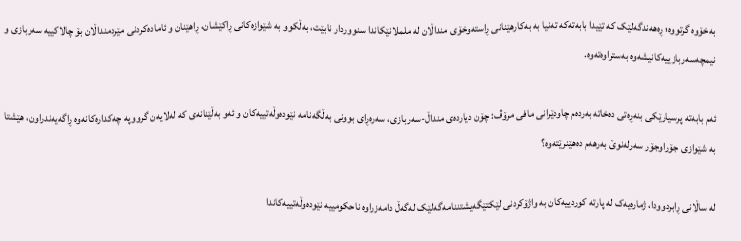بەخۆوە گرتووە؛ ڕەهەندگەلێک کە تێیدا بابەتەکە تەنیا بە بەکارهێنانی ڕاستەوخۆی منداڵان لە ململانێکاندا سنووردار نابێت، بەڵکوو بە شێوازەکانی ڕاکێشان، ڕاهێنان و ئامادەکردنی مێردمنداڵان بۆ چالاکییە سەربازی و نیمچەسەربازییەکانیشەوە بەستراوەتەوە.

ئەم بابەتە پرسیارێکی بنەڕەتی دەخاتە بەردەم چاودێرانی مافی مرۆڤ: چۆن دیاردەی منداڵ-سەربازی، سەرەڕای بوونی بەڵگەنامە نێودەوڵەتییەکان و ئەو بەڵێنانەی کە لەلایەن گرووپە چەکدارەکانەوە ڕاگەیەندراون، هێشتا بە شێوازی جۆراوجۆر سەرلەنوێ بەرهەم دەهێنرێتەوە؟

لە ساڵانی ڕابردوودا، ژمارەیەک لە پارتە کوردییەکان بە واژۆکردنی لێکتێگەیشتننامەگەلێک لەگەڵ دامەزراوە ناحکومییە نێودەوڵەتییەکاندا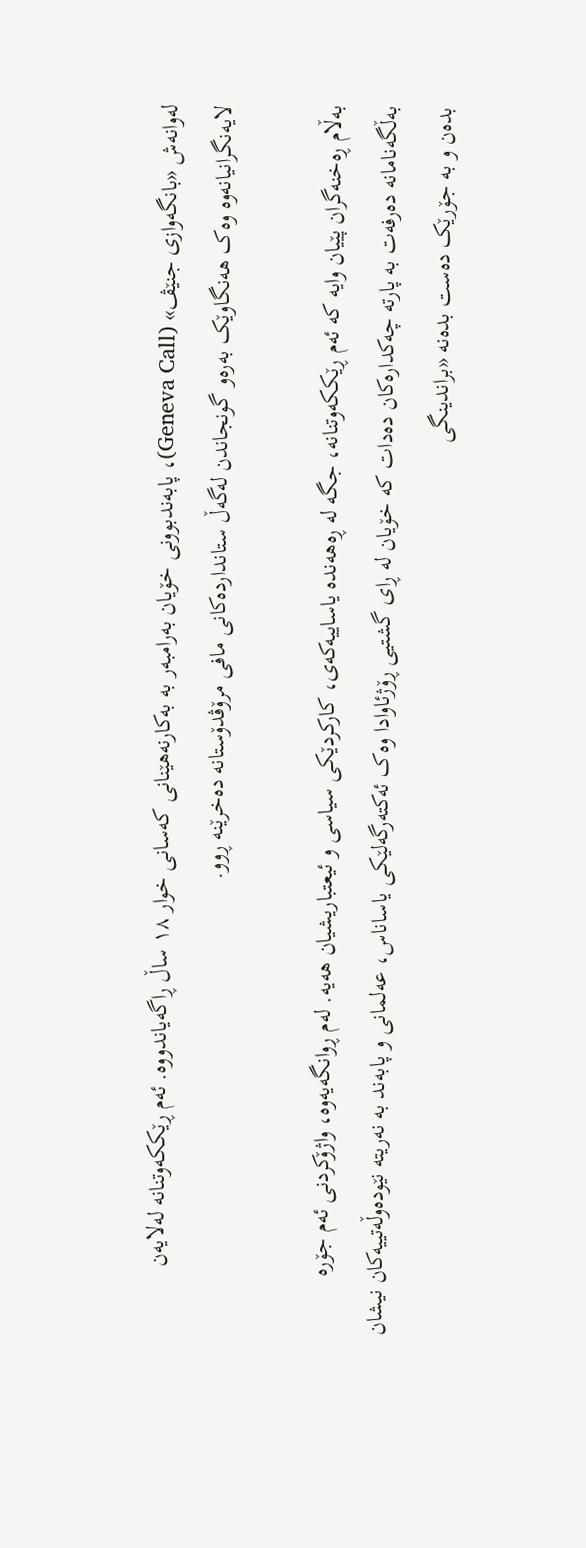لەوانەش «بانگەوازی جنێڤ» (Geneva Call)، پابەندبوونی خۆیان بەرامبەر بە بەکارنەهێنانی کەسانی خوار ١٨ ساڵ ڕاگەیاندووە. ئەم ڕێککەوتنانە لەلایەن لایەنگرانیانەوە وەک هەنگاوێک بەرەو گونجاندن لەگەڵ ستانداردەکانی مافی مرۆڤدۆستانە دەخرێنە ڕوو.

بەڵام ڕەخنەگران پێیان وایە کە ئەم ڕێککەوتنانە، جگە لە ڕەهەندە یاساییەکەی، کارکردێکی سیاسی و ئیعتباریشیان هەیە. لەم ڕوانگەیەوە، واژۆکردنی ئەم جۆرە بەڵگەنامانە دەرفەت بە پارتە چەکدارەکان دەدات کە خۆیان لە ڕای گشتیی ڕۆژئاوادا وەک ئەکتەرگەلێکی یاساناس، عەلمانی و پابەند بە نەریتە نێودەوڵەتییەکان نیشان بدەن و بە جۆرێک دەست بدەنە «براندینگی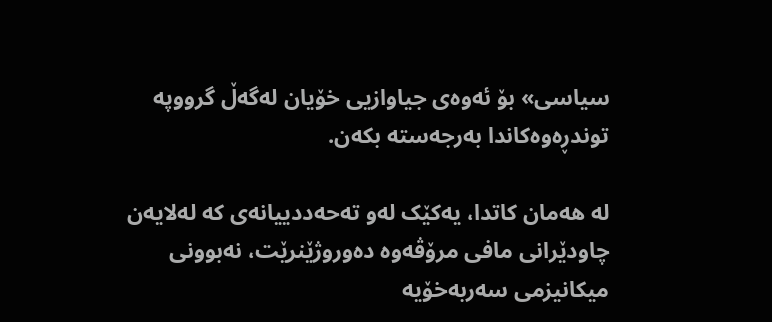سیاسی» بۆ ئەوەی جیاوازیی خۆیان لەگەڵ گرووپە توندڕەوەکاندا بەرجەستە بکەن.

لە هەمان کاتدا، یەکێک لەو تەحەددییانەی کە لەلایەن چاودێرانی مافی مرۆڤەوە دەوروژێنرێت، نەبوونی میکانیزمی سەربەخۆیە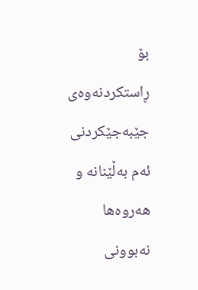بۆ ڕاستکردنەوەی جێبەجێکردنی ئەم بەڵێنانە و هەروەها نەبوونی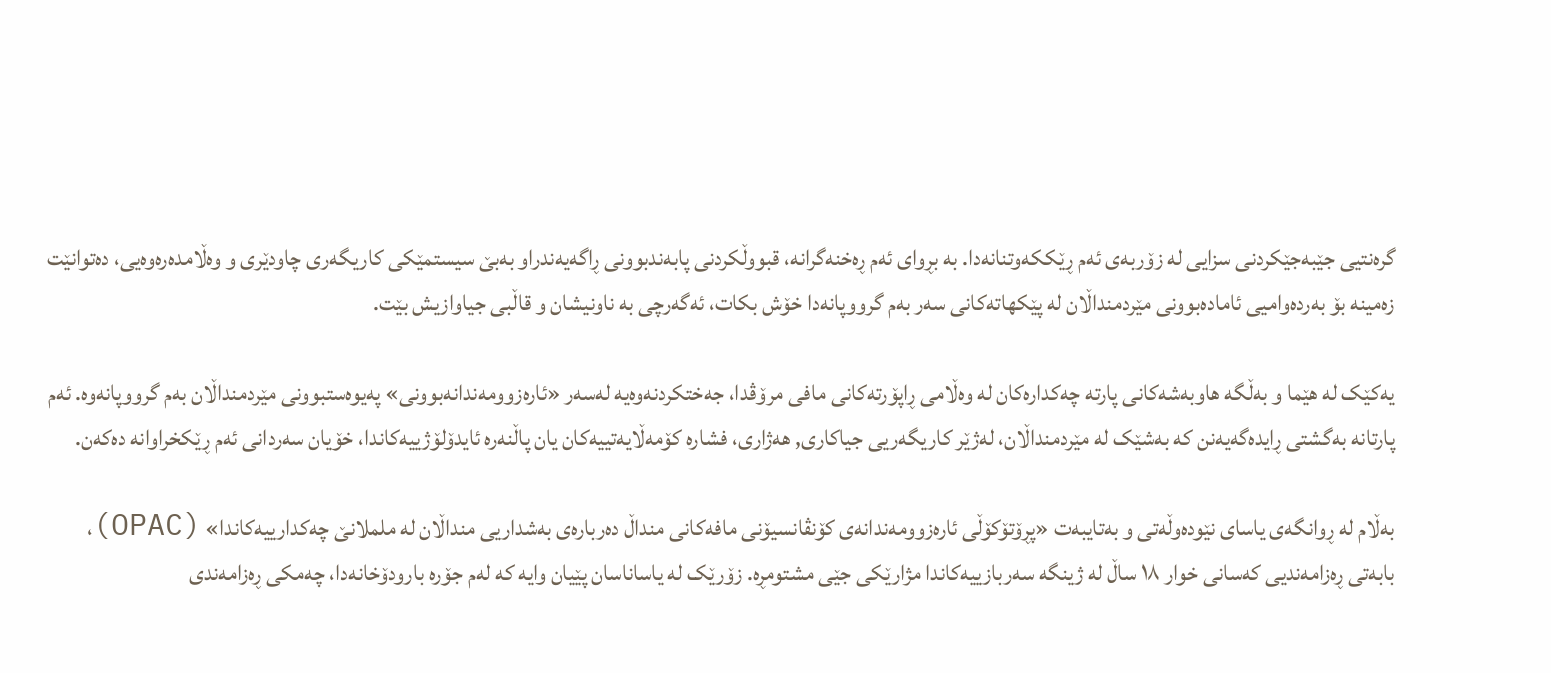گرەنتیی جێبەجێکردنی سزایی لە زۆربەی ئەم ڕێککەوتنانەدا. بە بڕوای ئەم ڕەخنەگرانە، قبووڵکردنی پابەندبوونی ڕاگەیەندراو بەبێ سیستمێکی کاریگەری چاودێری و وەڵامدەرەوەیی، دەتوانێت زەمینە بۆ بەردەوامیی ئامادەبوونی مێردمنداڵان لە پێکهاتەکانی سەر بەم گرووپانەدا خۆش بکات، ئەگەرچی بە ناونیشان و قاڵبی جیاوازیش بێت.

یەکێک لە هێما و بەڵگە هاوبەشەکانی پارتە چەکدارەکان لە وەڵامی ڕاپۆرتەکانی مافی مرۆڤدا، جەختکردنەوەیە لەسەر «ئارەزوومەندانەبوونی» پەیوەستبوونی مێردمنداڵان بەم گرووپانەوە. ئەم پارتانە بەگشتی ڕایدەگەیەنن کە بەشێک لە مێردمنداڵان، لەژێر کاریگەریی جیاکاری, هەژاری، فشارە کۆمەڵایەتییەکان یان پاڵنەرە ئایدۆلۆژییەکاندا، خۆیان سەردانی ئەم ڕێکخراوانە دەکەن.

بەڵام لە ڕوانگەی یاسای نێودەوڵەتی و بەتایبەت «پڕۆتۆکۆڵی ئارەزوومەندانەی کۆنڤانسیۆنی مافەکانی منداڵ دەربارەی بەشداریی منداڵان لە ململانێ چەکدارییەکاندا» (OPAC)، بابەتی ڕەزامەندیی کەسانی خوار ١٨ ساڵ لە ژینگە سەربازییەکاندا مژارێکی جێی مشتومڕە. زۆرێک لە یاساناسان پێیان وایە کە لەم جۆرە بارودۆخانەدا، چەمکی ڕەزامەندی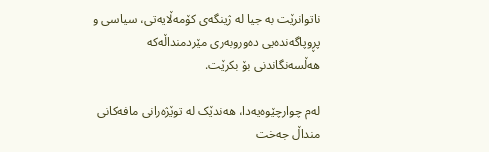ناتوانرێت بە جیا لە ژینگەی کۆمەڵایەتی، سیاسی و پڕوپاگەندەیی دەوروبەری مێردمنداڵەکە هەڵسەنگاندنی بۆ بکرێت.

لەم چوارچێوەیەدا، هەندێک لە توێژەرانی مافەکانی منداڵ جەخت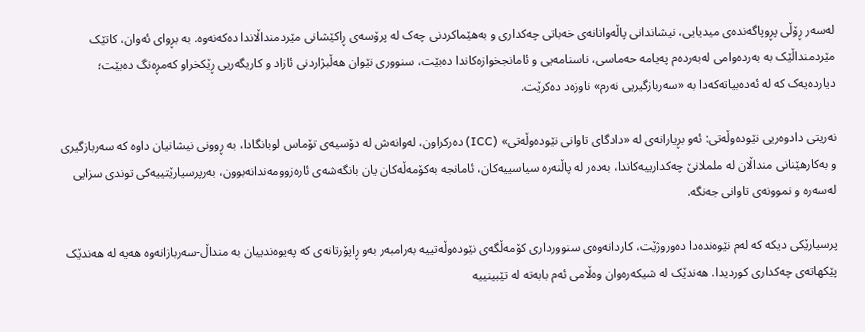لەسەر ڕۆڵی پڕوپاگەندەی میدیایی، نیشاندانی پاڵەوانانەی خەباتی چەکداری و بەهێماکردنی چەک لە پرۆسەی ڕاکێشانی مێردمنداڵاندا دەکەنەوە. بە بڕوای ئەوان، کاتێک مێردمنداڵێک بە بەردەوامی لەبەردەم پەیامە حەماسی، ناسنامەیی و ئامانجخوازەکاندا دەبێت، سنووری نێوان هەڵبژاردنی ئازاد و کاریگەریی ڕێکخراو کەمڕەنگ دەبێت؛ دیاردەیەک کە لە ئەدەبیاتەکەدا بە «سەربازگیریی نەرم» ناوزەد دەکرێت.

نەریتی دادوەریی نێودەوڵەتی: ئەو بڕیارانەی لە «دادگای تاوانی نێودەوڵەتی» (ICC) دەرکراون، لەوانەش لە دۆسیەی تۆماس لوبانگادا، بە ڕوونی نیشانیان داوە کە سەربازگیری و بەکارهێنانی منداڵان لە ململانێ چەکدارییەکاندا، بەدەر لە پاڵنەرە سیاسییەکان، ئامانجە بەکۆمەڵەکان یان بانگەشەی ئارەزوومەندانەبوون، بەرپرسیارێتییەکی توندی سزایی لەسەرە و نموونەی تاوانی جەنگە.

پرسیارێکی دیکە کە لەم نێوەندەدا دەوروژێت، کاردانەوەی سنوورداری کۆمەڵگەی نێودەوڵەتییە بەرامبەر بەو ڕاپۆرتانەی کە پەیوەندییان بە منداڵ-سەربازانەوە هەیە لە هەندێک پێکهاتەی چەکداری کوردیدا. هەندێک لە شیکەرەوان وەڵامی ئەم بابەتە لە تێبینییە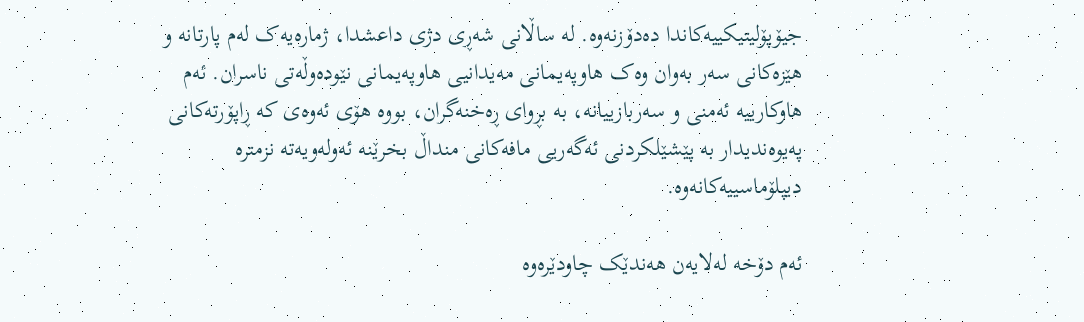جیۆپۆلیتیکییەکاندا دەدۆزنەوە. لە ساڵانی شەڕی دژی داعشدا، ژمارەیەک لەم پارتانە و هێزەکانی سەر بەوان وەک هاوپەیمانی مەیدانیی هاوپەیمانی نێودەوڵەتی ناسران. ئەم هاوکارییە ئەمنی و سەربازییانە، بە بڕوای ڕەخنەگران، بووە هۆی ئەوەی کە ڕاپۆرتەکانی پەیوەندیدار بە پێشێلکردنی ئەگەریی مافەکانی منداڵ بخرێنە ئەولەویەتە نزمترە دیپلۆماسییەکانەوە.

ئەم دۆخە لەلایەن هەندێک چاودێرەوە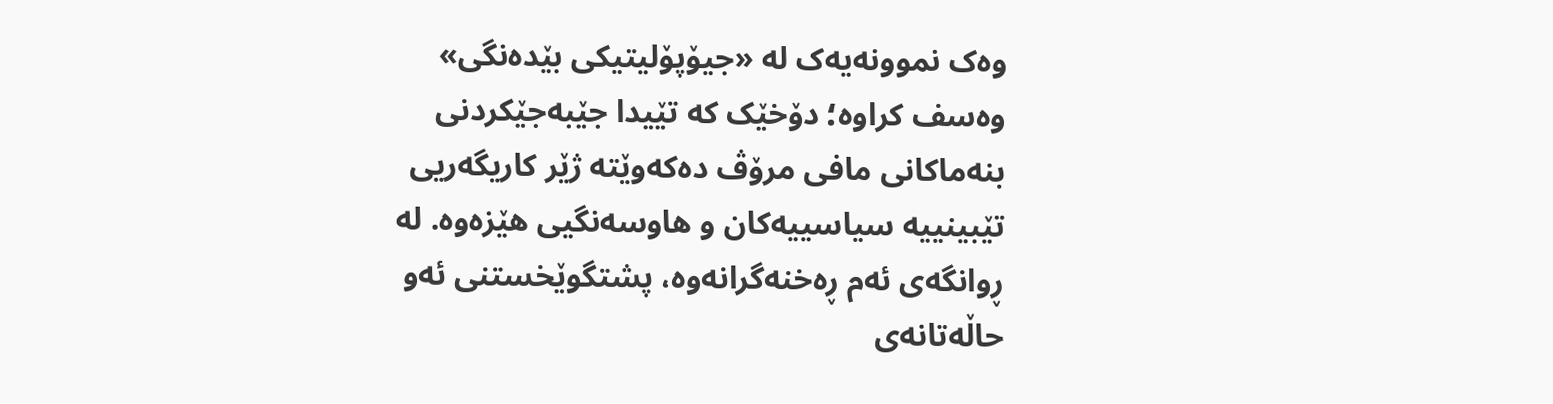وەک نموونەیەک لە «جیۆپۆلیتیکی بێدەنگی» وەسف کراوە؛ دۆخێک کە تێیدا جێبەجێکردنی بنەماکانی مافی مرۆڤ دەکەوێتە ژێر کاریگەریی تێبینییە سیاسییەکان و هاوسەنگیی هێزەوە. لە ڕوانگەی ئەم ڕەخنەگرانەوە، پشتگوێخستنی ئەو حاڵەتانەی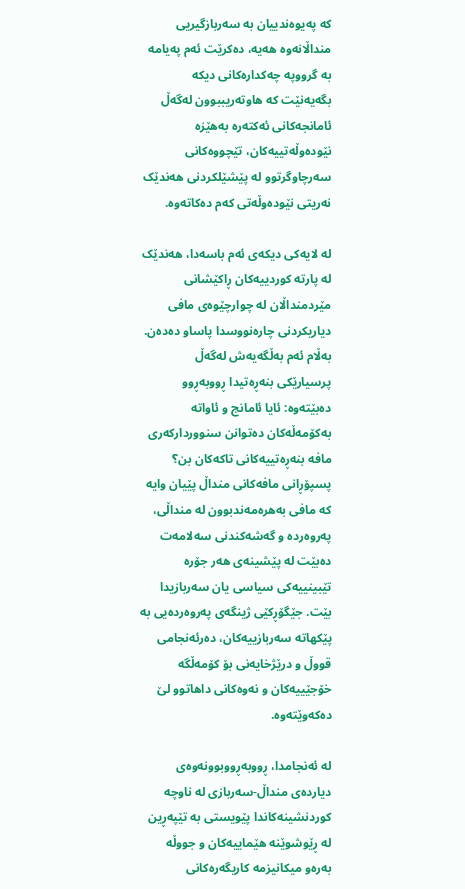کە پەیوەندییان بە سەربازگیریی منداڵانەوە هەیە، دەکرێت ئەم پەیامە بە گرووپە چەکدارەکانی دیکە بگەیەنێت کە هاوتەریببوون لەگەڵ ئامانجەکانی ئەکتەرە بەهێزە نێودەوڵەتییەکان، تێچووەکانی سەرچاوگرتوو لە پێشێلکردنی هەندێک نەریتی نێودەوڵەتی کەم دەکاتەوە.

لە لایەکی دیکەی ئەم باسەدا، هەندێک لە پارتە کوردییەکان ڕاکێشانی مێردمنداڵان لە چوارچێوەی مافی دیاریکردنی چارەنووسدا پاساو دەدەن. بەڵام ئەم بەڵگەیەش لەگەڵ پرسیارێکی بنەڕەتیدا ڕووبەڕوو دەبێتەوە: ئایا ئامانج و ئاواتە بەکۆمەڵەکان دەتوانن سنووردارکەری مافە بنەڕەتییەکانی تاکەکان بن؟ پسپۆڕانی مافەکانی منداڵ پێیان وایە کە مافی بەهرەمەندبوون لە منداڵی، پەروەردە و گەشەکندنی سەلامەت دەبێت لە پێشینەی هەر جۆرە تێبینییەکی سیاسی یان سەربازیدا بێت. جێگۆڕکێی ژینگەی پەروەردەیی بە پێکهاتە سەربازییەکان، دەرئەنجامی قووڵ و درێژخایەنی بۆ کۆمەڵگە خۆجێییەکان و نەوەکانی داهاتوو لێ دەکەوێتەوە.

لە ئەنجامدا، ڕووبەڕووبوونەوەی دیاردەی منداڵ-سەربازی لە ناوچە کوردنشینەکاندا پێویستی بە تێپەڕین لە ڕێوشوێنە هێماییەکان و جووڵە بەرەو میکانیزمە کاریگەرەکانی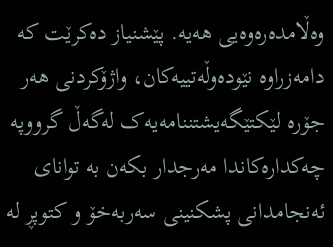وەڵامدەرەوەیی هەیە. پێشنیاز دەکرێت کە دامەزراوە نێودەوڵەتییەکان، واژۆکردنی هەر جۆرە لێکتێگەیشتننامەیەک لەگەڵ گرووپە چەکدارەکاندا مەرجدار بکەن بە توانای ئەنجامدانی پشکنینی سەربەخۆ و کتوپڕ لە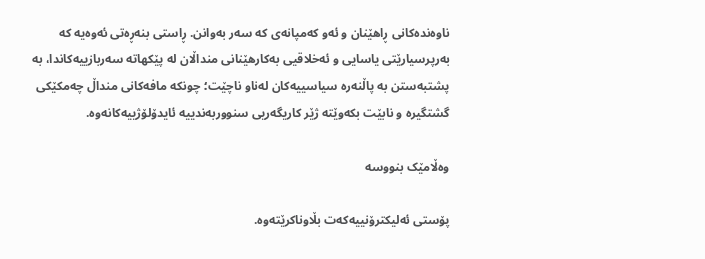ناوەندەکانی ڕاهێنان و ئەو کەمپانەی کە سەر بەوانن. ڕاستی بنەڕەتی ئەوەیە کە بەرپرسیارێتی یاسایی و ئەخلاقیی بەکارهێنانی منداڵان لە پێکهاتە سەربازییەکاندا، بە پشتبەستن بە پاڵنەرە سیاسییەکان لەناو ناچێت؛ چونکە مافەکانی منداڵ چەمکێکی گشتگیرە و نابێت بکەوێتە ژێر کاریگەریی سنووربەندییە ئایدۆلۆژییەکانەوە.

وەڵامێک بنووسە

پۆستی ئەلیکترۆنییەکەت بڵاوناکرێتەوە.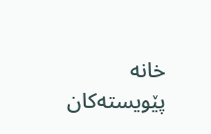خانە پێویستەکان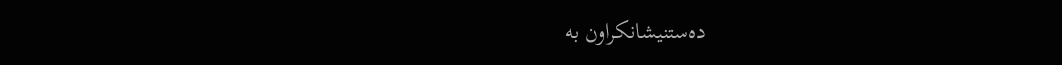دەستنیشانکراون بە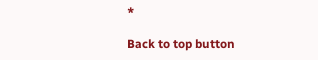*

Back to top button